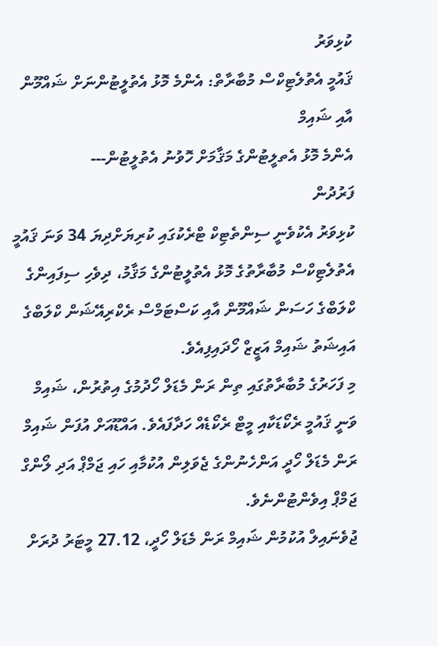ކުޅިވަރު
ޤައުމީ އެތުލެޓިކްސް މުބާރާތް: އެންމެ މޮޅު އެތުލީޓުންނަށް ޝައްމޫން އާއި ޝައިމް
އެންމެ މޮޅު އެތލީޓުންގެ މަޤާމަށް ހޮވުނު އެތުލީޓުން---
ފަރުދުން
ކުޅިވަރު އެކުވެނީ ސިންތެޓިކް ޓްރެކުގައި ކުރިޔަށްދިޔަ 34 ވަނަ ޤައުމީ އެތުލެޓިކްސް މުބާރާތުގެ މޮޅު އެތުލީޓުންގެ މަޤާމު، ދިވެހި ސިފައިންގެ ކްލަބްގެ ހަސަން ޝައްމޫން އާއި ކަސްޓަމްސް ރެކްރިއޭޝަން ކްލަބްގެ އައިޝަތު ޝައިމް އަޒީޒް ހޯދައިފިއެވެ.
މި ފަހަރުގެ މުބާރާތުގައި ތިން ރަން މެޑަލް ހޯދުމުގެ އިތުރުން، ޝައިމް ވަނީ ޤައުމީ ރެކޯޑަކާއި މީޓް ރެކޯޑެއް ހަދާފައެވެ. އައްޑޫއަށް އުފަން ޝައިމް ރަން މެޑަލް ހޯދީ އަންހެނުންގެ ޖެވަލިން އުކުމާއި ހައި ޖަމްޕް އަދި ލޯންގް ޖަމްޕް އިވެންޓުންނެވެ.
ޖުވެނައިލް އުކުމުން ޝައިމް ރަން މެޑަލް ހޯދީ، 27.12 މީޓަރު ދުރަށް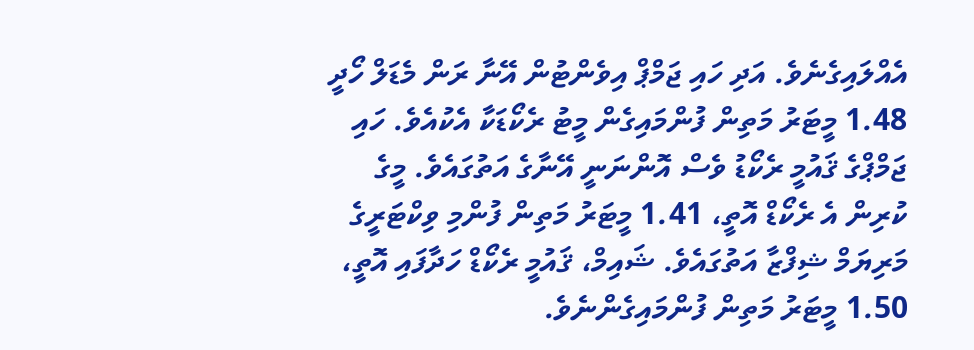އެއްލައިގެނެވެ. އަދި ހައި ޖަމްޕް އިވެންޓުން އޭނާ ރަން މެޑަލް ހޯދީ 1.48 މީޓަރު މަތިން ފުންމައިގެން މީޓު ރެކޯޑަކާ އެކުއެވެ. ހައި ޖަމްޕްގެ ޤައުމީ ރެކޯޑު ވެސް އޮންނަނީ އޭނާގެ އަތުގައެވެ. މީގެ ކުރިން އެ ރެކޯޑް އޮތީ، 1.41 މީޓަރު މަތިން ފުންމި ވިކްޓަރީގެ މަރިޔަމް ޝިފްޒާ އަތުގައެވެ. ޝައިމް، ޤައުމީ ރެކޯޑް ހަދާފައި އޮތީ، 1.50 މީޓަރު މަތިން ފުންމައިގެންނެވެ.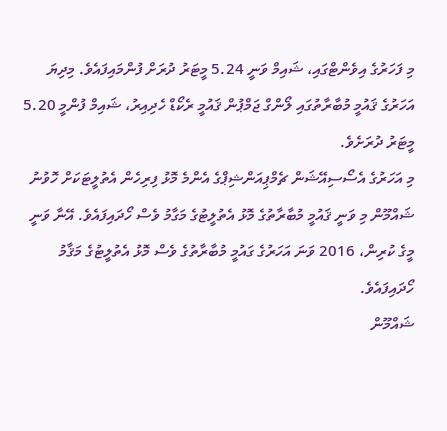މި ފަހަރުގެ އިވެންޓްގައި، ޝައިމް ވަނީ 5.24 މީޓަރު ދުރަށް ފުންމައިފައެވެ. މިދިޔަ އަހަރުގެ ޤައުމީ މުބާރާތުގައި ލޯންގް ޖަމްޕުން ޤައުމީ ރެކޯޑް ހެދިއިރު، ޝައިމް ފުންމީ 5.20 މީޓަރު ދުރަށެވެ.
މި އަހަރުގެ އެސޯސިއޭޝަން ޗެމްޕިއަންޝިޕްގެ އެންމެ މޮޅު ފިރިހެން އެތުލީޓަކަށް ހޮވުނު ޝައްމޫން މި ވަނީ ޤައުމީ މުބާރާތުގެ މޮޅު އެތުލީޓުގެ މަގާމު ވެސް ހޯދައިފައެވެ. އޭނާ ވަނީ މީގެ ކުރިން، 2016 ވަނަ އަހަރުގެ ގައުމީ މުބާރާތުގެ ވެސް މޮޅު އެތުލީޓުގެ މަޤާމު ހޯދައިފައެވެ.
ޝައްމޫން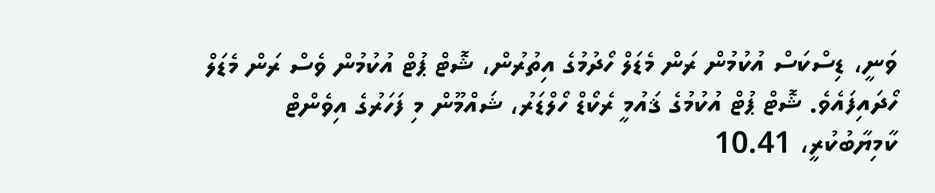ވަނީ، ޑިސްކަސް އުކުމުން ރަން މެޑަލް ހޯދުމުގެ އިތުރުން، ޝޮޓް ޕުޓް އުކުމުން ވެސް ރަން މެޑަލް ހޯދައިފައެވެ. ޝޮޓް ޕުޓް އުކުމުގެ ޤައުމީ ރެކޯޑް ހޯލްޑަރު، ޝައްމޫން މި ފަހަރުގެ އިވެންޓް ކާމިޔާބުކުރީ، 10.41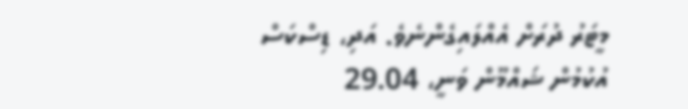މީޓަރު ދުރަށް އެއްލައިގެންނެވެ. އަދި، ޑިސްކަސް އުކުމުން ޝައްމޫން ވަނީ، 29.04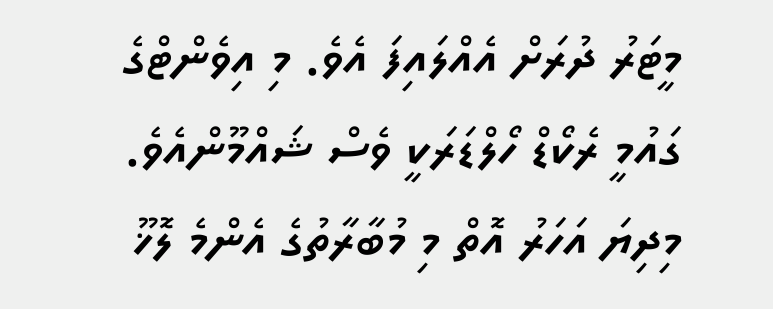މީޓަރު ދުރަށް އެއްލައިފަ އެވެ. މި އިވެންޓްގެ ގައުމީ ރެކޯޑް ހޯލްޑަރަކީ ވެސް ޝައްމޫންއެވެ.
މިދިޔަ އަހަރު އޮތް މި މުބާރާތުގެ އެންމެ ލޮޚޫ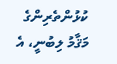ކުޅުންތެރިންގެ މަޤާމު ލިބުނީ، އެ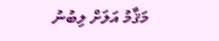މަޤާމު އަލަށް ލިބުނު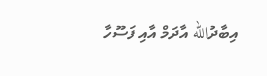އިބާދުالله އާދަމް އާއި ފަސޫހާ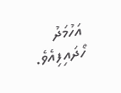އަހުމަދު ހޯދައިފިއެވެ.